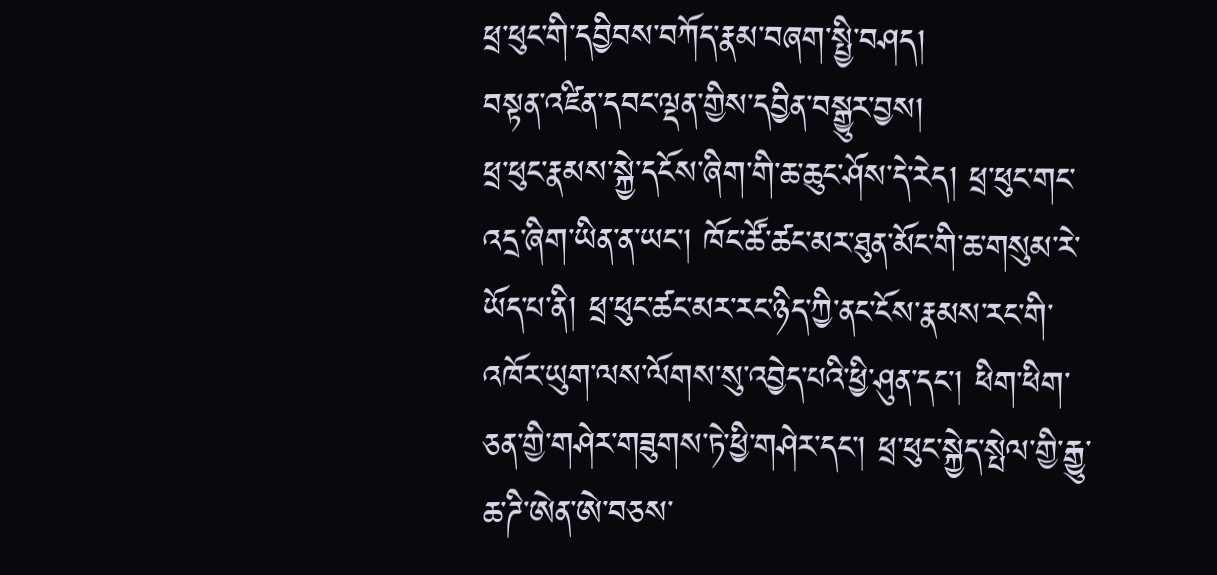ཕྲ་ཕུང་གི་དབྱིབས་བཀོད་རྣམ་བཞག་སྤྱི་བཤད།
བསྟན་འཛིན་དབང་ལྡན་གྱིས་དབྱིན་བསྒྱུར་བྱས།
ཕྲ་ཕུང་རྣམས་སྐྱེ་དངོས་ཞིག་གི་ཆ་ཆུང་ཤོས་དེ་རེད། ཕྲ་ཕུང་གང་འདྲ་ཞིག་ཡིན་ན་ཡང་། ཁོང་ཚོ་ཚང་མར་ཐུན་མོང་གི་ཆ་གསུམ་རེ་ཡོད་པ་ནི། ཕྲ་ཕུང་ཚང་མར་རང་ཉིད་ཀྱི་ནང་ངོས་རྣམས་རང་གི་འཁོར་ཡུག་ལས་ལོགས་སུ་འབྱེད་པའི་ཕྱི་ཤུན་དང་། ཕིག་ཕིག་ཅན་གྱི་གཤེར་གཟུགས་ཏེ་ཕྱི་གཤེར་དང་། ཕྲ་ཕུང་སྐྱེད་སྤེལ་གྱི་རྒྱུ་ཆ་ཌི་ཨེན་ཨེ་བཅས་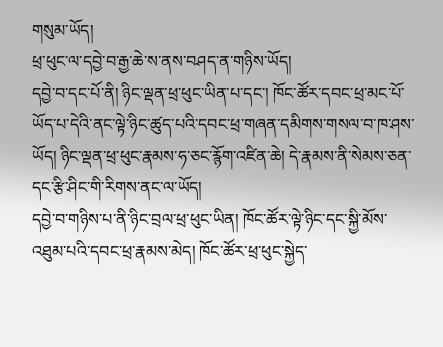གསུམ་ཡོད།
ཕྲ་ཕུང་ལ་དབྱེ་བ་རྒྱ་ཆེ་ས་ནས་བཤད་ན་གཉིས་ཡོད།
དབྱེ་བ་དང་པོ་ནི། ཉིང་ལྡན་ཕྲ་ཕུང་ཡིན་པ་དང་། ཁོང་ཚོར་དབང་ཕྲ་མང་པོ་ཡོད་པ་དེའི་ནང་ལྟེ་ཉིང་ཚུད་པའི་དབང་ཕྲ་གཞན་དམིགས་གསལ་བ་ཁ་ཤས་ཡོད། ཉིང་ལྡན་ཕྲ་ཕུང་རྣམས་ཧ་ཅང་རྙོག་འཛིན་ཆེ། དེ་རྣམས་ནི་སེམས་ཅན་དང་རྩི་ཤིང་གི་རིགས་ནང་ལ་ཡོད།
དབྱེ་བ་གཉིས་པ་ནི་ཉིང་བྲལ་ཕྲ་ཕུང་ཡིན། ཁོང་ཚོར་ལྟེ་ཉིང་དང་སྐྱི་མོས་འཐུམ་པའི་དབང་ཕྲ་རྣམས་མེད། ཁོང་ཚོར་ཕྲ་ཕུང་སྐྱེད་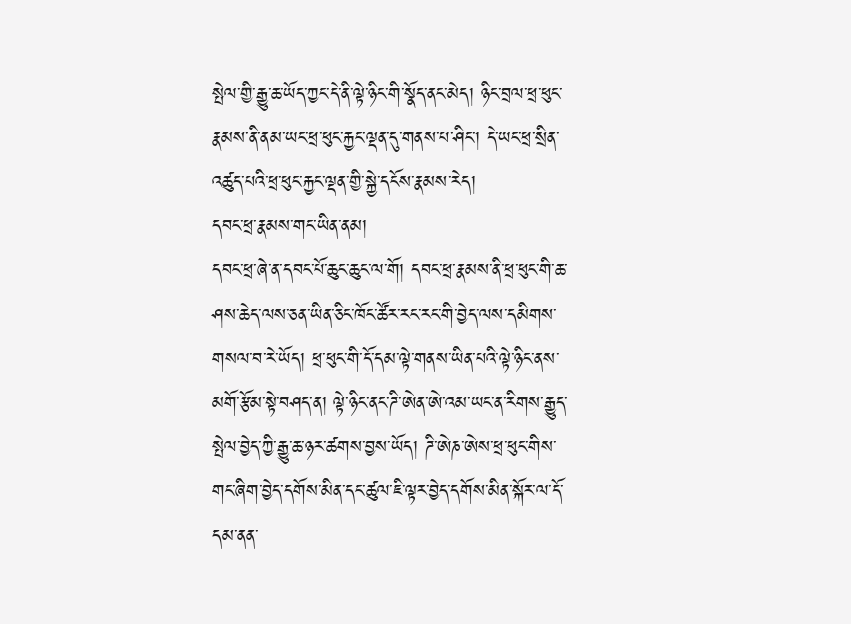སྤེལ་གྱི་རྒྱུ་ཆ་ཡོད་ཀྱང་དེ་ནི་ལྟེ་ཉིང་གི་སྣོད་ནང་མེད། ཉིང་བྲལ་ཕྲ་ཕུང་རྣམས་ནི་ནམ་ཡང་ཕྲ་ཕུང་རྐྱང་ལྡན་དུ་གནས་པ་ཤིང་། དེ་ཡང་ཕྲ་སྲིན་འཚུད་པའི་ཕྲ་ཕུང་རྐྱང་ལྡན་གྱི་སྐྱེ་དངོས་རྣམས་རེད།
དབང་ཕྲ་རྣམས་གང་ཡིན་ནམ།
དབང་ཕྲ་ཞེ་ན་དབང་པོ་ཆུང་ཆུང་ལ་གོ། དབང་ཕྲ་རྣམས་ནི་ཕྲ་ཕུང་གི་ཆ་ཤས་ཆེད་ལས་ཅན་ཡིན་ཅིང་ཁོང་ཚོར་རང་རང་གི་བྱེད་ལས་དམིགས་གསལ་བ་རེ་ཡོད། ཕྲ་ཕུང་གི་དོ་དམ་ལྟེ་གནས་ཡིན་པའི་ལྟེ་ཉིང་ནས་མགོ་རྩོམ་སྟེ་བཤད་ན། ལྟེ་ཉིང་ནང་ཌི་ཨེན་ཨེ་འམ་ཡང་ན་རིགས་རྒྱུད་སྤེལ་བྱེད་ཀྱི་རྒྱུ་ཆ་ཉར་ཚགས་བྱས་ཡོད། ཌི་ཨེཎ་ཨེས་ཕྲ་ཕུང་གིས་གང་ཞིག་བྱེད་དགོས་མིན་དང་ཚུལ་ཇི་ལྟར་བྱེད་དགོས་མིན་སྐོར་ལ་དོ་དམ་ནན་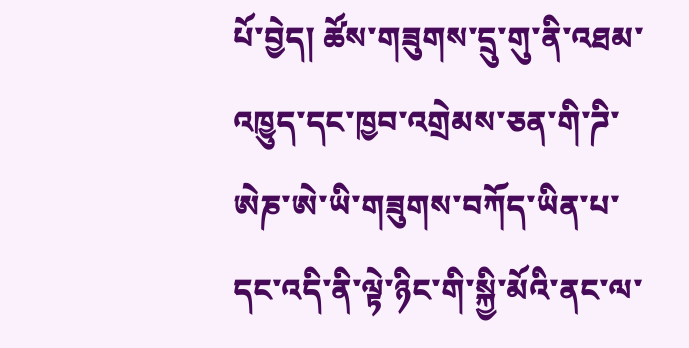པོ་བྱེད། ཚོས་གཟུགས་དྲུ་གུ་ནི་འཐམ་འཁྱུད་དང་ཁྱབ་འགྲེམས་ཅན་གི་ཌི་ཨེཎ་ཨེ་ཡི་གཟུགས་བཀོད་ཡིན་པ་དང་འདི་ནི་ལྟེ་ཉིང་གི་སྐྱི་མོའི་ནང་ལ་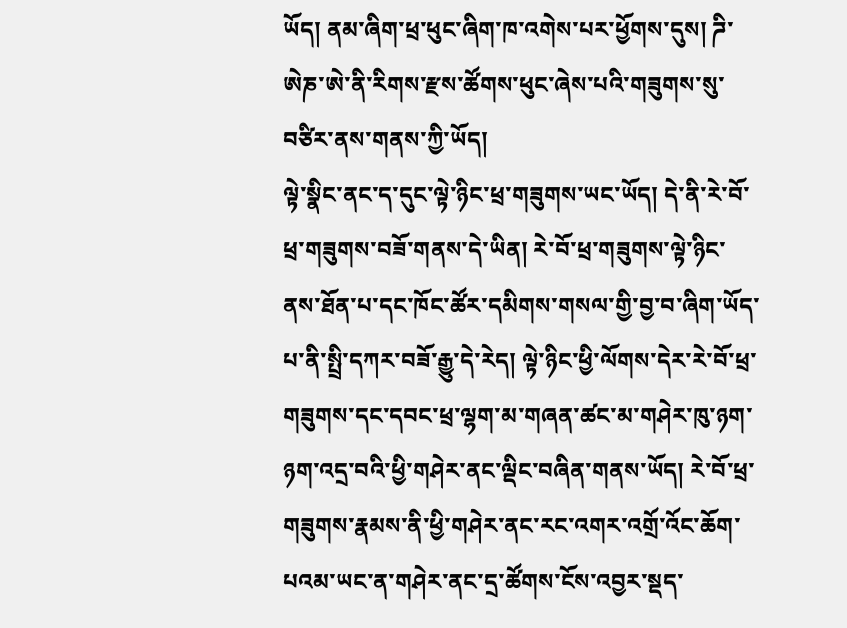ཡོད། ནམ་ཞིག་ཕྲ་ཕུང་ཞིག་ཁ་འགེས་པར་ཕྱོགས་དུས། ཌི་ཨེཎ་ཨེ་ནི་རིགས་རྫས་ཚོགས་ཕུང་ཞེས་པའི་གཟུགས་སུ་བཙིར་ནས་གནས་ཀྱི་ཡོད།
ལྟེ་སྣིང་ནང་ད་དུང་ལྟེ་ཉིང་ཕྲ་གཟུགས་ཡང་ཡོད། དེ་ནི་རེ་བོ་ཕྲ་གཟུགས་བཟོ་གནས་དེ་ཡིན། རེ་བོ་ཕྲ་གཟུགས་ལྟེ་ཉིང་ནས་ཐོན་པ་དང་ཁོང་ཚོར་དམིགས་གསལ་གྱི་བྱ་བ་ཞིག་ཡོད་པ་ནི་སྤྲི་དཀར་བཟོ་རྒྱུ་དེ་རེད། ལྟེ་ཉིང་ཕྱི་ལོགས་དེར་རེ་བོ་ཕྲ་གཟུགས་དང་དབང་ཕྲ་ལྷག་མ་གཞན་ཚང་མ་གཤེར་ཁུ་ཉག་ཉག་འདྲ་བའི་ཕྱི་གཤེར་ནང་ལྡིང་བཞིན་གནས་ཡོད། རེ་བོ་ཕྲ་གཟུགས་རྣམས་ནི་ཕྱི་གཤེར་ནང་རང་འགར་འགྲོ་འོང་ཆོག་པའམ་ཡང་ན་གཤེར་ནང་དྲ་ཚོགས་ངོས་འབྱར་སྡད་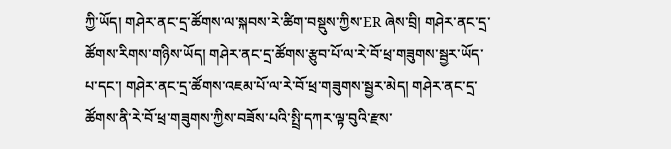ཀྱི་ཡོད། གཤེར་ནང་དྲ་ཚོགས་ལ་སྐབས་རེ་ཚིག་བསྡུས་ཀྱིས་ER ཞེས་བྲི། གཤེར་ནང་དྲ་ཚོགས་རིགས་གཉིས་ཡོད། གཤེར་ནང་དྲ་ཚོགས་རྩུབ་པོ་ལ་རེ་བོ་ཕྲ་གཟུགས་སྦྱར་ཡོད་པ་དང་། གཤེར་ནང་དྲ་ཚོགས་འཇམ་པོ་ལ་རེ་བོ་ཕྲ་གཟུགས་སྦྱར་མེད། གཤེར་ནང་དྲ་ཚོགས་ནི་རེ་བོ་ཕྲ་གཟུགས་ཀྱིས་བཟོས་པའི་སྤྲི་དཀར་ལྟ་བུའི་རྫས་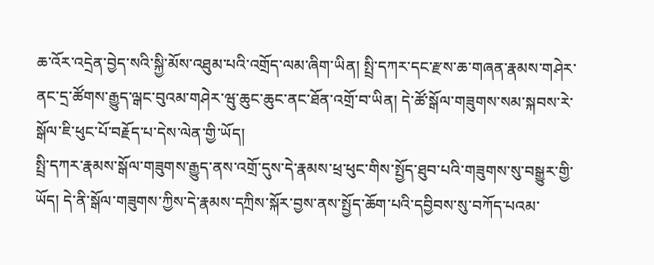ཆ་འོར་འདྲེན་བྱེད་སའི་སྐྱི་མོས་འཐུམ་པའི་འགྲོད་ལམ་ཞིག་ཡིན། སྤྲི་དཀར་དང་རྫས་ཆ་གཞན་རྣམས་གཤེར་ནང་དྲ་ཚོགས་རྒྱུད་ལྒང་བུའམ་གཤེར་ཝུ་ཆུང་ཆུང་ནང་ཐོན་འགྲོ་བ་ཡིན། དེ་ཚོ་སྒོལ་གཟུགས་སམ་སྐབས་རེ་སྒོལ་ཇི་ཕུང་པོ་བརྗོད་པ་དེས་ལེན་གྱི་ཡོད།
སྤྲི་དཀར་རྣམས་སྒོལ་གཟུགས་རྒྱུད་ནས་འགྲོ་དུས་དེ་རྣམས་ཕྲ་ཕུང་གིས་སྤྱོད་ཐུབ་པའི་གཟུགས་སུ་བསྒྱུར་གྱི་ཡོད། དེ་ནི་སྒོལ་གཟུགས་ཀྱིས་དེ་རྣམས་དཀྲིས་སྐོར་བྱས་ནས་སྤྱོད་ཆོག་པའི་དབྱིབས་སུ་བཀོད་པའམ་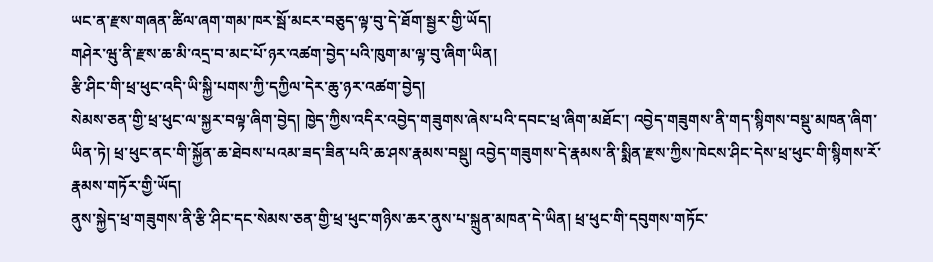ཡང་ན་རྫས་གཞན་ཚིལ་ཞག་གམ་ཁར་སྦོ་མངར་བཅུད་ལྟ་བུ་དེ་ཐོག་སྦྱར་གྱི་ཡོད།
གཤེར་ཝུ་ནི་རྫས་ཆ་མི་འདྲ་བ་མང་པོ་ཉར་འཚག་བྱེད་པའི་ཁུག་མ་ལྟ་བུ་ཞིག་ཡིན།
རྩི་ཤིང་གི་ཕྲ་ཕུང་འདི་ཡི་སྐྱི་པགས་ཀྱི་དཀྱིལ་དེར་ཆུ་ཉར་འཚག་བྱེད།
སེམས་ཅན་གྱི་ཕྲ་ཕུང་ལ་སྐྱར་བལྟ་ཞིག་བྱེད། ཁྱེད་ཀྱིས་འདིར་འབྱེད་གཟུགས་ཞེས་པའི་དབང་ཕྲ་ཞིག་མཐོང་། འབྱེད་གཟུགས་ནི་གད་སྙིགས་བསྡུ་མཁན་ཞིག་ཡིན་ཏེ། ཕྲ་ཕུང་ནང་གི་སྐྱོན་ཆ་ཐེབས་པའམ་ཟད་ཟིན་པའི་ཆ་ཤས་རྣམས་བསྡུ། འབྱེད་གཟུགས་དེ་རྣམས་ནི་སྨིན་རྫས་ཀྱིས་ཁེངས་ཤིང་དེས་ཕྲ་ཕུང་གི་སྙིགས་རོ་རྣམས་གཏོར་གྱི་ཡོད།
ནུས་སྐྱེད་ཕྲ་གཟུགས་ནི་རྩི་ཤིང་དང་སེམས་ཅན་གྱི་ཕྲ་ཕུང་གཉིས་ཆར་ནུས་པ་སྐྲུན་མཁན་དེ་ཡིན། ཕྲ་ཕུང་གི་དབུགས་གཏོང་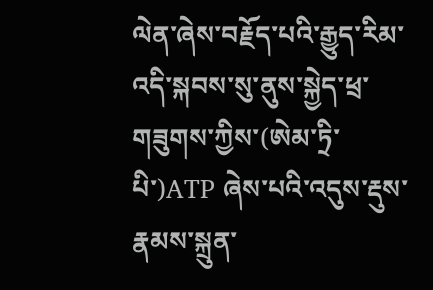ལེན་ཞེས་བརྗོད་པའི་རྒྱུད་རིམ་འདི་སྐབས་སུ་ནུས་སྐྱེད་ཕྲ་གཟུགས་ཀྱིས་(ཨེམ་ཏྲི་པི་)ATP ཞེས་པའི་འདུས་རྡུས་རྣམས་སྐྲུན་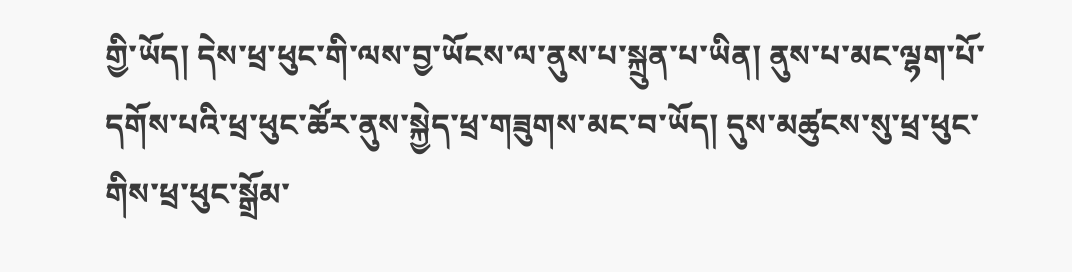གྱི་ཡོད། དེས་ཕྲ་ཕུང་གི་ལས་བྱ་ཡོངས་ལ་ནུས་པ་སྐྲུན་པ་ཡིན། ནུས་པ་མང་ལྷག་པོ་དགོས་པའི་ཕྲ་ཕུང་ཚོར་ནུས་སྐྱེད་ཕྲ་གཟུགས་མང་བ་ཡོད། དུས་མཚུངས་སུ་ཕྲ་ཕུང་གིས་ཕྲ་ཕུང་སྒྲོམ་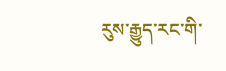རུས་རྒྱུད་རང་གི་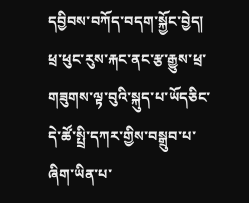དབྱིབས་བཀོད་བདག་སྐྱོང་བྱེད། ཕྲ་ཕུང་རུས་རྐང་ནང་རྩ་རྒྱུས་ཕྲ་གཟུགས་ལྟ་བུའི་སྐུད་པ་ཡོདཅིང་དེ་ཚོ་སྤྲི་དཀར་གྱིས་བསྒྲུབ་པ་ཞིག་ཡིན་པ་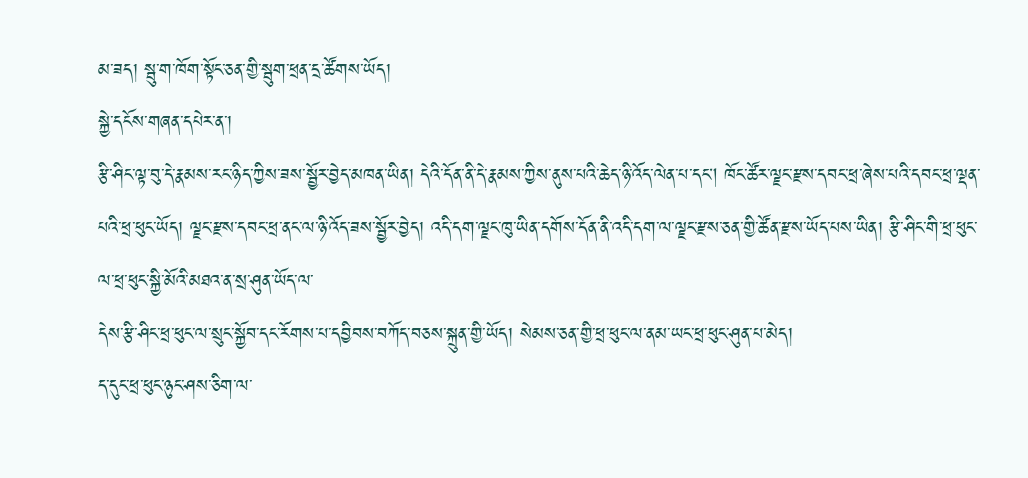མ་ཟད། སྦུ་ག་ཁོག་སྟོང་ཅན་གྱི་སྦུག་ཕྲན་དྲ་ཚོགས་ཡོད།
སྐྱེ་དངོས་གཞན་དཔེར་ན་།
རྩི་ཤིང་ལྟ་བུ་དེ་རྣམས་རང་ཉིད་ཀྱིས་ཟས་སྦྱོར་བྱེད་མཁན་ཡིན། དེའི་དོན་ནི་དེ་རྣམས་ཀྱིས་ནུས་པའི་ཆེད་ཉི་འོད་ལེན་པ་དང། ཁོང་ཚོར་ལྗང་རྫས་དབང་ཕྲ་ཞེས་པའི་དབང་ཕྲ་ལྡན་པའི་ཕྲ་ཕུང་ཡོད། ལྗང་རྫས་དབང་ཕྲ་ནང་ལ་ཉི་འོད་ཟས་སྦྱོར་བྱེད། འདི་དག་ལྗང་ཁུ་ཡིན་དགོས་དོན་ནི་འདི་དག་ལ་ལྗང་རྫས་ཅན་གྱི་ཚོན་རྫས་ཡོད་པས་ཡིན། རྩི་ཤིང་གི་ཕྲ་ཕུང་ལ་ཕྲ་ཕུང་སྐྱི་མོའི་མཐའ་ན་སྲ་ཤུན་ཡོད་ལ་
དེས་རྩི་ཤིང་ཕྲ་ཕུང་ལ་སྲུང་སྐྱོབ་དང་རོགས་པ་དབྱིབས་བཀོད་བཅས་སྐྲུན་གྱི་ཡོད། སེམས་ཅན་གྱི་ཕྲ་ཕུང་ལ་ནམ་ཡང་ཕྲ་ཕུང་ཤུན་པ་མེད།
ད་དུང་ཕྲ་ཕུང་ཉུང་ཤས་ཅིག་ལ་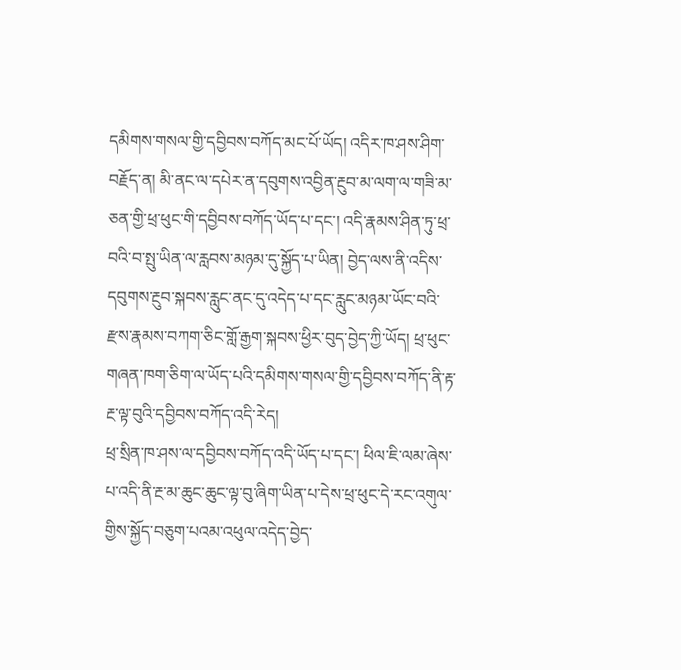དམིགས་གསལ་གྱི་དབྱིབས་བཀོད་མང་པོ་ཡོད། འདིར་ཁ་ཤས་ཤིག་བརྗོད་ན། མི་ནང་ལ་དཔེར་ན་དབུགས་འབྱིན་རྔུབ་མ་ལག་ལ་གཟི་མ་ཅན་གྱི་ཕྲ་ཕུང་གི་དབྱིབས་བཀོད་ཡོད་པ་དང་། འདི་རྣམས་ཤིན་ཏུ་ཕྲ་བའི་བ་སྤུ་ཡིན་ལ་རླབས་མཉམ་དུ་སྐྱོད་པ་ཡིན། བྱེད་ལས་ནི་འདིས་དབུགས་རྔུབ་སྐབས་རླུང་ནང་དུ་འདེད་པ་དང་རླུང་མཉམ་ཡོང་བའི་རྫས་རྣམས་བཀག་ཅིང་གློ་རྒྱག་སྐབས་ཕྱིར་བུད་བྱེད་ཀྱི་ཡོད། ཕྲ་ཕུང་གཞན་ཁག་ཅིག་ལ་ཡོད་པའི་དམིགས་གསལ་གྱི་དབྱིབས་བཀོད་ནི་རྟ་རྔ་ལྟ་བུའི་དབྱིབས་བཀོད་འདི་རེད།
ཕྲ་སྲིན་ཁ་ཤས་ལ་དབྱིབས་བཀོད་འདི་ཡོད་པ་དང་། ཕིལ་ཇི་ལམ་ཞེས་པ་འདི་ནི་རྔ་མ་ཆུང་ཆུང་ལྟ་བུ་ཞིག་ཡིན་པ་དེས་ཕྲ་ཕུང་དེ་རང་འགུལ་གྱིས་སྐྱོད་བཅུག་པའམ་འཕུལ་འདེད་བྱེད་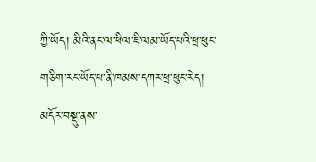ཀྱི་ཡོད། མིའི་ནང་ལ་ཕིལ་ཇི་ལམ་ཡོད་པའི་ཕྲ་ཕུང་གཅིག་རང་ཡོད་པ་ནི་ཁམས་དཀར་ཕྲ་ཕུང་རེད།
མདོར་བསྡུ་ནས་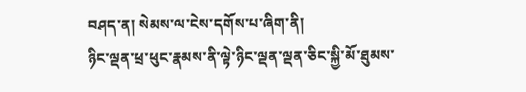བཤད་ན། སེམས་ལ་ངེས་དགོས་པ་ཞིག་ནི།
ཉིང་ལྡན་ཕྲ་ཕུང་རྣམས་ནི་ལྟེ་ཉིང་ལྡན་ལྡན་ཅིང་སྐྱི་མོ་ཐུམས་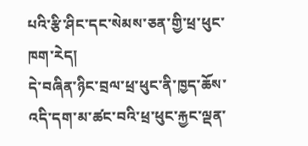པའི་རྩི་ཤིང་དང་སེམས་ཅན་གྱི་ཕྲ་ཕུང་ཁག་རེད།
དེ་བཞིན་ཉིང་བྲལ་ཕྲ་ཕུང་ནི་ཁྱད་ཆོས་འདི་དག་མ་ཚང་བའི་ཕྲ་ཕུང་རྐྱང་ལྡན་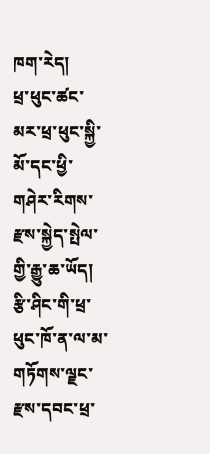ཁག་རེད།
ཕྲ་ཕུང་ཚང་མར་ཕྲ་ཕུང་སྐྱི་མོ་དང་ཕྱི་གཤེར་རིགས་རྫས་སྐྱེད་སྤེལ་གྱི་རྒྱུ་ཆ་ཡོད།
རྩི་ཤིང་གི་ཕྲ་ཕུང་ཁོ་ན་ལ་མ་གཏོགས་ལྗང་རྫས་དབང་ཕྲ་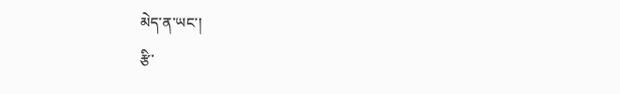མེད་ན་ཡང་།
རྩི་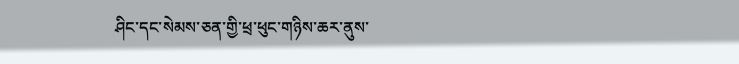ཤིང་དང་སེམས་ཅན་གྱི་ཕྲ་ཕུང་གཉིས་ཆར་ནུས་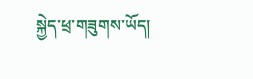སྐྱེད་ཕྲ་གཟུགས་ཡོད།